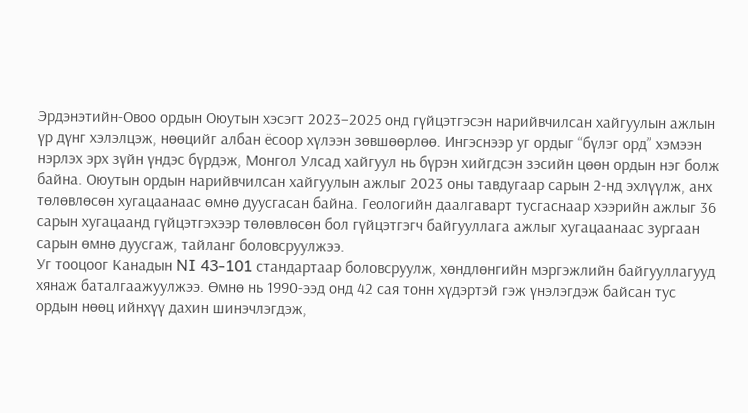Эрдэнэтийн-Овоо ордын Оюутын хэсэгт 2023–2025 онд гүйцэтгэсэн нарийвчилсан хайгуулын ажлын үр дүнг хэлэлцэж, нөөцийг албан ёсоор хүлээн зөвшөөрлөө. Ингэснээр уг ордыг “бүлэг орд” хэмээн нэрлэх эрх зүйн үндэс бүрдэж, Монгол Улсад хайгуул нь бүрэн хийгдсэн зэсийн цөөн ордын нэг болж байна. Оюутын ордын нарийвчилсан хайгуулын ажлыг 2023 оны тавдугаар сарын 2-нд эхлүүлж, анх төлөвлөсөн хугацаанаас өмнө дуусгасан байна. Геологийн даалгаварт тусгаснаар хээрийн ажлыг 36 сарын хугацаанд гүйцэтгэхээр төлөвлөсөн бол гүйцэтгэгч байгууллага ажлыг хугацаанаас зургаан сарын өмнө дуусгаж, тайланг боловсруулжээ.
Уг тооцоог Канадын NI 43-101 стандартаар боловсруулж, хөндлөнгийн мэргэжлийн байгууллагууд хянаж баталгаажуулжээ. Өмнө нь 1990-ээд онд 42 сая тонн хүдэртэй гэж үнэлэгдэж байсан тус ордын нөөц ийнхүү дахин шинэчлэгдэж,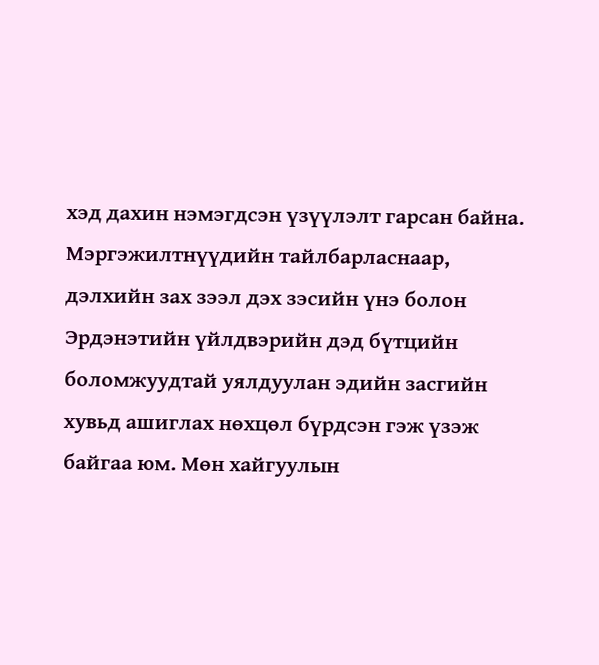хэд дахин нэмэгдсэн үзүүлэлт гарсан байна. Мэргэжилтнүүдийн тайлбарласнаар, дэлхийн зах зээл дэх зэсийн үнэ болон Эрдэнэтийн үйлдвэрийн дэд бүтцийн боломжуудтай уялдуулан эдийн засгийн хувьд ашиглах нөхцөл бүрдсэн гэж үзэж байгаа юм. Мөн хайгуулын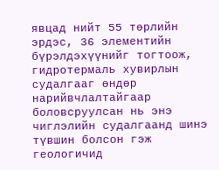явцад нийт 55 төрлийн эрдэс, 36 элементийн бүрэлдэхүүнийг тогтоож, гидротермаль хувирлын судалгааг өндөр нарийвчлалтайгаар боловсруулсан нь энэ чиглэлийн судалгаанд шинэ түвшин болсон гэж геологичид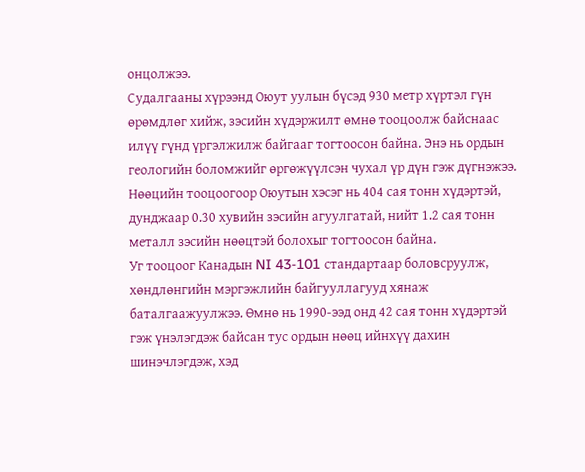онцолжээ.
Судалгааны хүрээнд Оюут уулын бүсэд 930 метр хүртэл гүн өрөмдлөг хийж, зэсийн хүдэржилт өмнө тооцоолж байснаас илүү гүнд үргэлжилж байгааг тогтоосон байна. Энэ нь ордын геологийн боломжийг өргөжүүлсэн чухал үр дүн гэж дүгнэжээ. Нөөцийн тооцоогоор Оюутын хэсэг нь 404 сая тонн хүдэртэй, дунджаар 0.30 хувийн зэсийн агуулгатай, нийт 1.2 сая тонн металл зэсийн нөөцтэй болохыг тогтоосон байна.
Уг тооцоог Канадын NI 43-101 стандартаар боловсруулж, хөндлөнгийн мэргэжлийн байгууллагууд хянаж баталгаажуулжээ. Өмнө нь 1990-ээд онд 42 сая тонн хүдэртэй гэж үнэлэгдэж байсан тус ордын нөөц ийнхүү дахин шинэчлэгдэж, хэд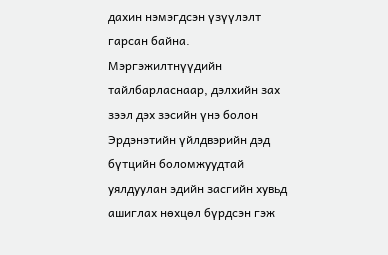дахин нэмэгдсэн үзүүлэлт гарсан байна. Мэргэжилтнүүдийн тайлбарласнаар, дэлхийн зах зээл дэх зэсийн үнэ болон Эрдэнэтийн үйлдвэрийн дэд бүтцийн боломжуудтай уялдуулан эдийн засгийн хувьд ашиглах нөхцөл бүрдсэн гэж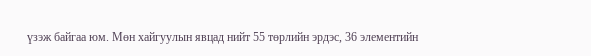үзэж байгаа юм. Мөн хайгуулын явцад нийт 55 төрлийн эрдэс, 36 элементийн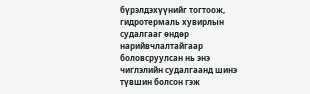бүрэлдэхүүнийг тогтоож, гидротермаль хувирлын судалгааг өндөр нарийвчлалтайгаар боловсруулсан нь энэ чиглэлийн судалгаанд шинэ түвшин болсон гэж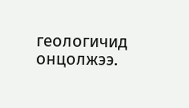геологичид онцолжээ.